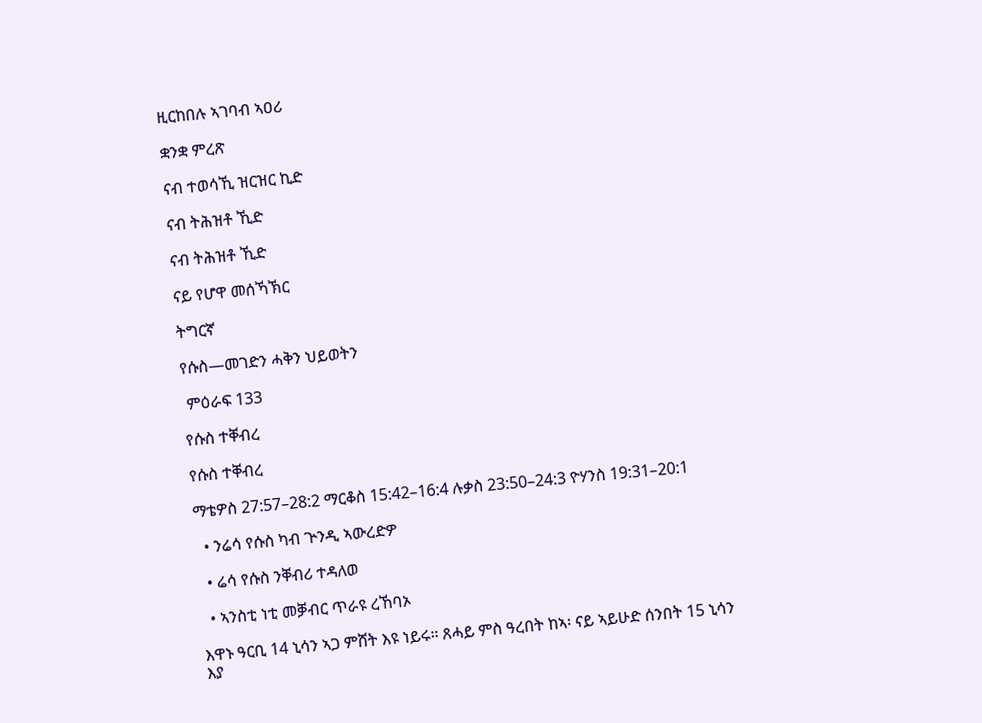ዚርከበሉ ኣገባብ ኣዐሪ

ቋንቋ ምረጽ

ናብ ተወሳኺ ዝርዝር ኪድ

ናብ ትሕዝቶ ኺድ

ናብ ትሕዝቶ ኺድ

ናይ የሆዋ መሰኻኽር

ትግርኛ

የሱስ—መገድን ሓቅን ህይወትን

 ምዕራፍ 133

የሱስ ተቐብረ

የሱስ ተቐብረ

ማቴዎስ 27:57–28:2 ማርቆስ 15:42–16:4 ሉቃስ 23:50–24:3 ዮሃንስ 19:31–20:1

  • ንሬሳ የሱስ ካብ ጕንዲ ኣውረድዎ

  • ሬሳ የሱስ ንቐብሪ ተዳለወ

  • ኣንስቲ ነቲ መቓብር ጥራዩ ረኸባኦ

እዋኑ ዓርቢ 14 ኒሳን ኣጋ ምሸት እዩ ነይሩ። ጸሓይ ምስ ዓረበት ከኣ፡ ናይ ኣይሁድ ሰንበት 15 ኒሳን እያ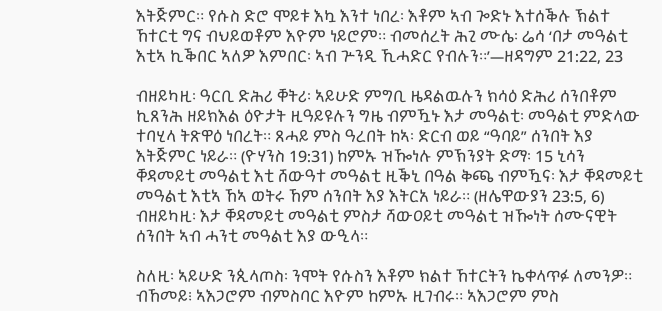እትጅምር። የሱስ ድሮ ሞይቱ እኳ እንተ ነበረ፡ እቶም ኣብ ጐድኑ እተሰቕሉ ኽልተ ኸተርቲ ግና ብህይወቶም እዮም ነይሮም። ብመሰረት ሕጊ ሙሴ፡ ሬሳ ‘በታ መዓልቲ እቲኣ ኪቕበር ኣለዎ እምበር፡ ኣብ ጕንዲ ኺሓድር የብሉን።’—ዘዳግም 21:22, 23

ብዘይካዚ፡ ዓርቢ ድሕሪ ቐትሪ፡ ኣይሁድ ምግቢ ዜዳልዉሉን ክሳዕ ድሕሪ ሰንበቶም ኪጸንሕ ዘይክእል ዕዮታት ዚዓይዩሉን ግዜ ብምዃኑ እታ መዓልቲ፡ መዓልቲ ምድላው ተባሂላ ትጽዋዕ ነበረት። ጸሓይ ምስ ዓረበት ከኣ፡ ድርብ ወይ “ዓባይ” ሰንበት እያ እትጅምር ነይራ። (ዮሃንስ 19:31) ከምኡ ዝዀነሉ ምኽንያት ድማ፡ 15 ኒሳን ቐዳመይቲ መዓልቲ እቲ ሸውዓተ መዓልቲ ዚቕኒ በዓል ቅጫ ብምዃና፡ እታ ቐዳመይቲ መዓልቲ እቲኣ ኸኣ ወትሩ ኸም ሰንበት እያ እትርአ ነይራ። (ዘሌዋውያን 23:5, 6) ብዘይካዚ፡ እታ ቐዳመይቲ መዓልቲ ምስታ ሻውዐይቲ መዓልቲ ዝዀነት ሰሙናዊት ሰንበት ኣብ ሓንቲ መዓልቲ እያ ውዒላ።

ስለዚ፡ ኣይሁድ ንጲላጦስ፡ ንሞት የሱስን እቶም ክልተ ኸተርትን ኬቀላጥፉ ለመንዎ። ብኸመይ፧ ኣእጋሮም ብምስባር እዮም ከምኡ ዚገብሩ። ኣእጋሮም ምስ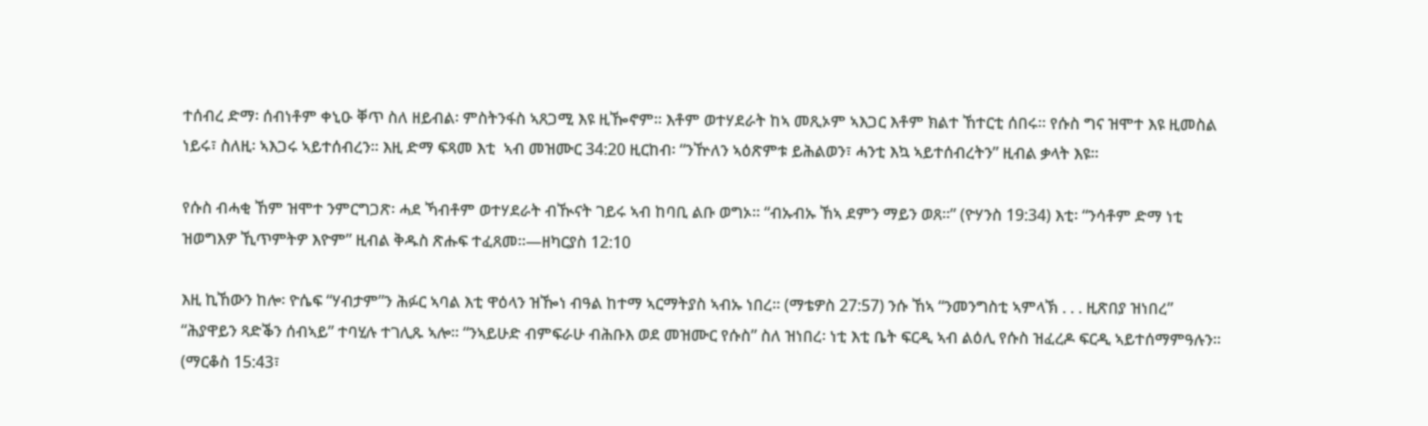ተሰብረ ድማ፡ ሰብነቶም ቀኒዑ ቐጥ ስለ ዘይብል፡ ምስትንፋስ ኣጸጋሚ እዩ ዚዀኖም። እቶም ወተሃደራት ከኣ መጺኦም ኣእጋር እቶም ክልተ ኸተርቲ ሰበሩ። የሱስ ግና ዝሞተ እዩ ዚመስል ነይሩ፣ ስለዚ፡ ኣእጋሩ ኣይተሰብረን። እዚ ድማ ፍጻመ እቲ  ኣብ መዝሙር 34:20 ዚርከብ፡ “ንዅለን ኣዕጽምቱ ይሕልወን፣ ሓንቲ እኳ ኣይተሰብረትን” ዚብል ቃላት እዩ።

የሱስ ብሓቂ ኸም ዝሞተ ንምርግጋጽ፡ ሓደ ኻብቶም ወተሃደራት ብዂናት ገይሩ ኣብ ከባቢ ልቡ ወግኦ። “ብኡብኡ ኸኣ ደምን ማይን ወጸ።” (ዮሃንስ 19:34) እቲ፡ “ንሳቶም ድማ ነቲ ዝወግእዎ ኺጥምትዎ እዮም” ዚብል ቅዱስ ጽሑፍ ተፈጸመ።—ዘካርያስ 12:10

እዚ ኪኸውን ከሎ፡ ዮሴፍ “ሃብታም”ን ሕፉር ኣባል እቲ ዋዕላን ዝዀነ ብዓል ከተማ ኣርማትያስ ኣብኡ ነበረ። (ማቴዎስ 27:57) ንሱ ኸኣ “ንመንግስቲ ኣምላኽ . . . ዚጽበያ ዝነበረ” “ሕያዋይን ጻድቕን ሰብኣይ” ተባሂሉ ተገሊጹ ኣሎ። “ንኣይሁድ ብምፍራሁ ብሕቡእ ወደ መዝሙር የሱስ” ስለ ዝነበረ፡ ነቲ እቲ ቤት ፍርዲ ኣብ ልዕሊ የሱስ ዝፈረዶ ፍርዲ ኣይተሰማምዓሉን። (ማርቆስ 15:43፣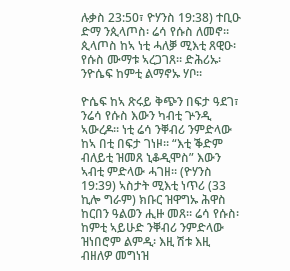ሉቃስ 23:50፣ ዮሃንስ 19:38) ተቢዑ ድማ ንጲላጦስ፡ ሬሳ የሱስ ለመኖ። ጲላጦስ ከኣ ነቲ ሓለቓ ሚእቲ ጸዊዑ፡ የሱስ ሙማቱ ኣረጋገጸ። ድሕሪኡ፡ ንዮሴፍ ከምቲ ልማኖኡ ሃቦ።

ዮሴፍ ከኣ ጽሩይ ቅጭን በፍታ ዓደገ፣ ንሬሳ የሱስ እውን ካብቲ ጕንዲ ኣውረዶ። ነቲ ሬሳ ንቐብሪ ንምድላው ከኣ በቲ በፍታ ገነዞ። “እቲ ቕድም ብለይቲ ዝመጸ ኒቆዲሞስ” እውን ኣብቲ ምድላው ሓገዘ። (ዮሃንስ 19:39) ኣስታት ሚእቲ ነጥሪ (33 ኪሎ ግራም) ክቡር ዝዋግኡ ሕዋስ ከርበን ዓልወን ሒዙ መጸ። ሬሳ የሱስ፡ ከምቲ ኣይሁድ ንቐብሪ ንምድላው ዝነበሮም ልምዲ፡ እዚ ሽቱ እዚ ብዘለዎ መግነዝ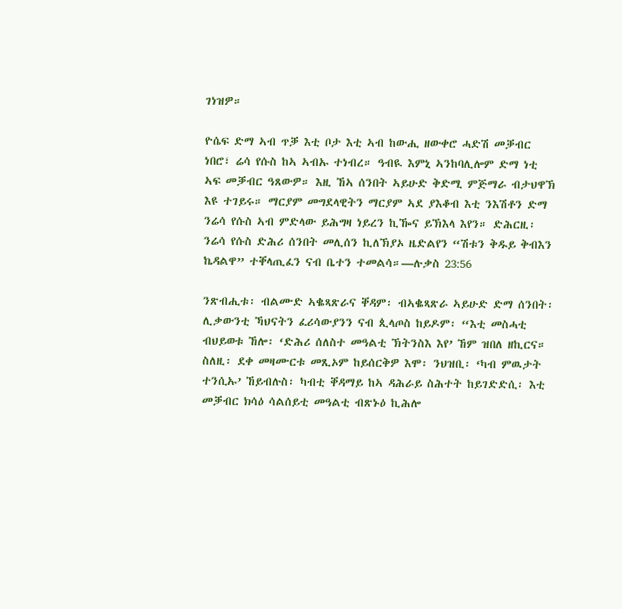ገነዝዎ።

ዮሴፍ ድማ ኣብ ጥቓ እቲ ቦታ እቲ ኣብ ከውሒ ዘውቀሮ ሓድሽ መቓብር ነበሮ፣ ሬሳ የሱስ ከኣ ኣብኡ ተነብረ። ዓብዪ እምኒ ኣንከባሊሎም ድማ ነቲ ኣፍ መቓብር ዓጸውዎ። እዚ ኸኣ ሰንበት ኣይሁድ ቅድሚ ምጅማራ ብታህዋኽ እዩ ተገይሩ። ማርያም መግደላዊትን ማርያም ኣደ ያእቆብ እቲ ንእሽቶን ድማ ንሬሳ የሱስ ኣብ ምድላው ይሕግዛ ነይረን ኪዀና ይኽእላ እየን። ድሕርዚ፡ ንሬሳ የሱስ ድሕሪ ሰንበት መሊሰን ኪለኽያኦ ዜድልየን “ሽቱን ቅዱይ ቅብእን ኬዳልዋ” ተቐላጢፈን ናብ ቤተን ተመልሳ።—ሉቃስ 23:56

ንጽብሒቱ፡ ብልሙድ ኣቈጻጽራና ቐዳም፡ ብኣቈጻጽራ ኣይሁድ ድማ ሰንበት፡ ሊቃውንቲ ኻህናትን ፈሪሳውያንን ናብ ጲላጦስ ከይዶም፡ “እቲ መስሓቲ ብህይወቱ ኸሎ፡ ‘ድሕሪ ሰለስተ መዓልቲ ኽትንስእ እየ’ ኸም ዝበለ ዘኪርና። ስለዚ፡ ደቀ መዛሙርቱ መጺኦም ከይሰርቅዎ እሞ፡ ንህዝቢ፡ ‘ካብ ምዉታት ተንሲኡ’ ኸይብሉስ፡ ካብቲ ቐዳማይ ከኣ ዳሕራይ ስሕተት ከይገድድሲ፡ እቲ መቓብር ክሳዕ ሳልሰይቲ መዓልቲ ብጽኑዕ ኪሕሎ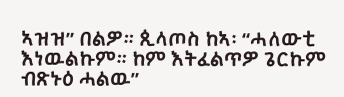ኣዝዝ” በልዎ። ጲላጦስ ከኣ፡ “ሓለውቲ እነዉልኩም። ከም እትፈልጥዎ ጌርኩም ብጽኑዕ ሓልዉ”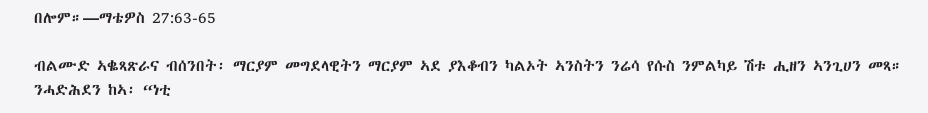በሎም።—ማቴዎስ 27:63-65

ብልሙድ ኣቈጻጽራና ብሰንበት፡ ማርያም መግደላዊትን ማርያም ኣደ ያእቆብን ካልኦት ኣንስትን ንሬሳ የሱስ ንምልካይ ሽቱ ሒዘን ኣንጊሀን መጻ። ንሓድሕደን ከኣ፡ “ነቲ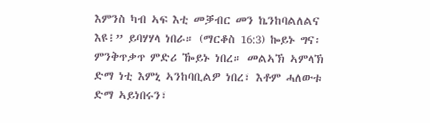እምንስ ካብ ኣፍ እቲ መቓብር መን ኬንከባልለልና እዩ፧” ይባሃሃላ ነበራ። (ማርቆስ 16:3) ኰይኑ ግና፡ ምንቅጥቃጥ ምድሪ ዀይኑ ነበረ። መልኣኽ ኣምላኽ ድማ ነቲ እምኒ ኣንከባቢልዎ ነበረ፣ እቶም ሓለውቱ ድማ ኣይነበሩን፣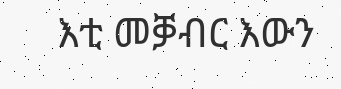እቲ መቓብር እውን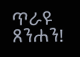ጥራዩ ጸንሐን!